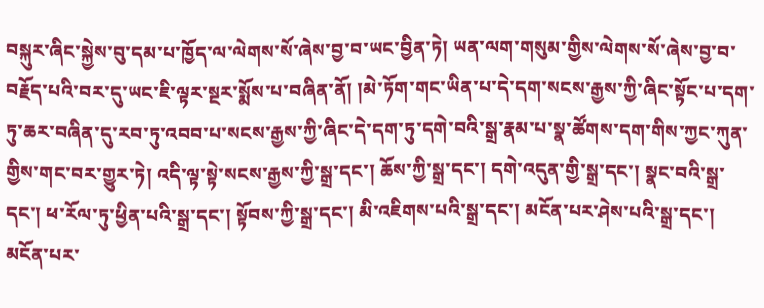བསྐུར་ཞིང་སྐྱེས་བུ་དམ་པ་ཁྱོད་ལ་ལེགས་སོ་ཞེས་བྱ་བ་ཡང་བྱིན་ཏེ། ཡན་ལག་གསུམ་གྱིས་ལེགས་སོ་ཞེས་བྱ་བ་བརྗོད་པའི་བར་དུ་ཡང་ཇི་ལྟར་སྔར་སྨོས་པ་བཞིན་ནོ། །མེ་ཏོག་གང་ཡིན་པ་དེ་དག་སངས་རྒྱས་ཀྱི་ཞིང་སྟོང་པ་དག་ཏུ་ཆར་བཞིན་དུ་རབ་ཏུ་འབབ་པ་སངས་རྒྱས་ཀྱི་ཞིང་དེ་དག་ཏུ་དགེ་བའི་སྒྲ་རྣམ་པ་སྣ་ཚོགས་དག་གིས་ཀྱང་ཀུན་གྱིས་གང་བར་གྱུར་ཏེ། འདི་ལྟ་སྟེ་སངས་རྒྱས་ཀྱི་སྒྲ་དང་། ཆོས་ཀྱི་སྒྲ་དང་། དགེ་འདུན་གྱི་སྒྲ་དང་། སྣང་བའི་སྒྲ་དང་། ཕ་རོལ་ཏུ་ཕྱིན་པའི་སྒྲ་དང་། སྟོབས་ཀྱི་སྒྲ་དང་། མི་འཇིགས་པའི་སྒྲ་དང་། མངོན་པར་ཤེས་པའི་སྒྲ་དང་། མངོན་པར་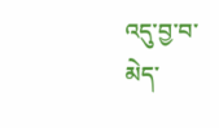འདུ་བྱ་བ་མེད་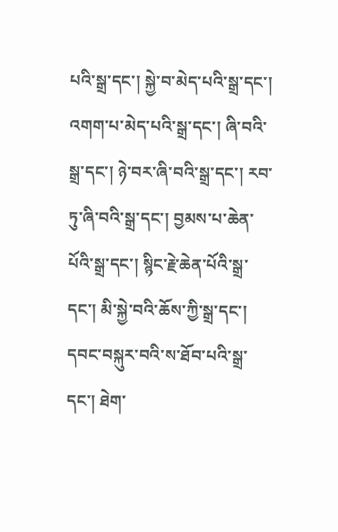པའི་སྒྲ་དང་། སྐྱེ་བ་མེད་པའི་སྒྲ་དང་། འགག་པ་མེད་པའི་སྒྲ་དང་། ཞི་བའི་སྒྲ་དང་། ཉེ་བར་ཞི་བའི་སྒྲ་དང་། རབ་ཏུ་ཞི་བའི་སྒྲ་དང་། བྱམས་པ་ཆེན་པོའི་སྒྲ་དང་། སྙིང་རྗེ་ཆེན་པོའི་སྒྲ་དང་། མི་སྐྱེ་བའི་ཆོས་ཀྱི་སྒྲ་དང་། དབང་བསྐུར་བའི་ས་ཐོབ་པའི་སྒྲ་དང་། ཐེག་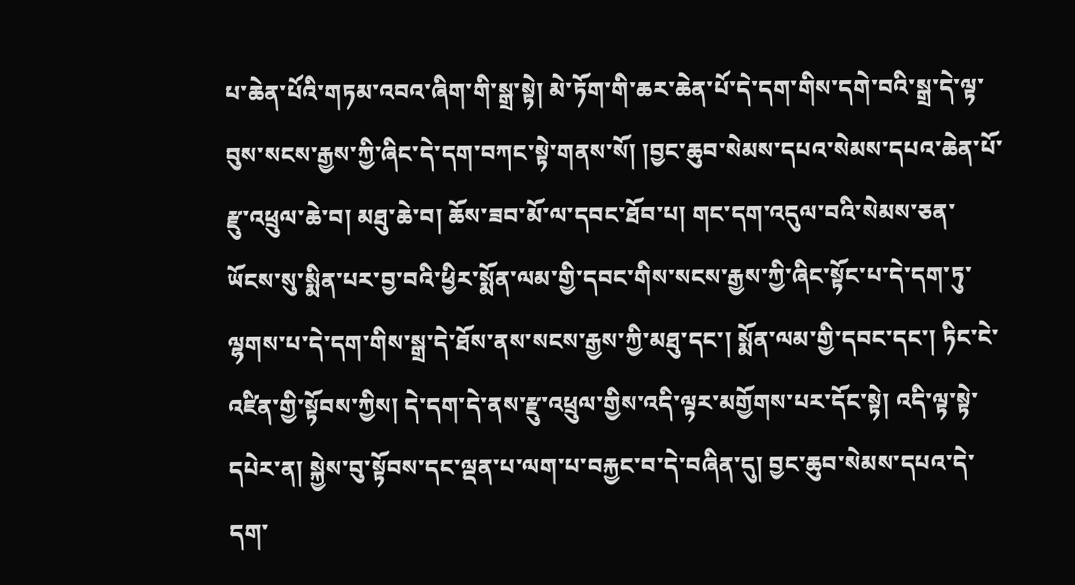པ་ཆེན་པོའི་གཏམ་འབའ་ཞིག་གི་སྒྲ་སྟེ། མེ་ཏོག་གི་ཆར་ཆེན་པོ་དེ་དག་གིས་དགེ་བའི་སྒྲ་དེ་ལྟ་བུས་སངས་རྒྱས་ཀྱི་ཞིང་དེ་དག་བཀང་སྟེ་གནས་སོ། །བྱང་ཆུབ་སེམས་དཔའ་སེམས་དཔའ་ཆེན་པོ་རྫུ་འཕྲུལ་ཆེ་བ། མཐུ་ཆེ་བ། ཆོས་ཟབ་མོ་ལ་དབང་ཐོབ་པ། གང་དག་འདུལ་བའི་སེམས་ཅན་ཡོངས་སུ་སྨིན་པར་བྱ་བའི་ཕྱིར་སྨོན་ལམ་གྱི་དབང་གིས་སངས་རྒྱས་ཀྱི་ཞིང་སྟོང་པ་དེ་དག་ཏུ་ལྷགས་པ་དེ་དག་གིས་སྒྲ་དེ་ཐོས་ནས་སངས་རྒྱས་ཀྱི་མཐུ་དང་། སྨོན་ལམ་གྱི་དབང་དང་། ཏིང་ངེ་འཛིན་གྱི་སྟོབས་ཀྱིས། དེ་དག་དེ་ནས་རྫུ་འཕྲུལ་གྱིས་འདི་ལྟར་མགྱོགས་པར་དོང་སྟེ། འདི་ལྟ་སྟེ་དཔེར་ན། སྐྱེས་བུ་སྟོབས་དང་ལྡན་པ་ལག་པ་བརྐྱང་བ་དེ་བཞིན་དུ། བྱང་ཆུབ་སེམས་དཔའ་དེ་དག་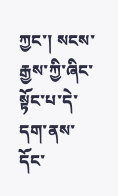ཀྱང་། སངས་རྒྱས་ཀྱི་ཞིང་སྟོང་པ་དེ་དག་ནས་དོང་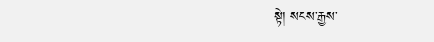སྟེ། སངས་རྒྱས་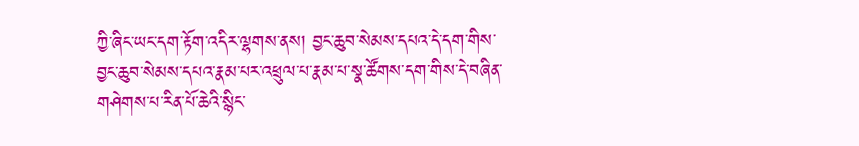ཀྱི་ཞིང་ཡང་དག་རྟོག་འདིར་ལྷགས་ནས། བྱང་ཆུབ་སེམས་དཔའ་དེ་དག་གིས་བྱང་ཆུབ་སེམས་དཔའ་རྣམ་པར་འཕྲུལ་པ་རྣམ་པ་སྣ་ཚོགས་དག་གིས་དེ་བཞིན་གཤེགས་པ་རིན་པོ་ཆེའི་སྙིང་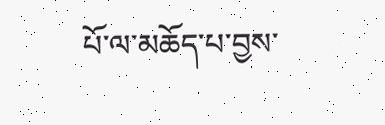པོ་ལ་མཆོད་པ་བྱས་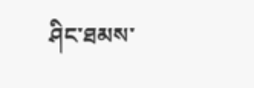ཤིང་ཐམས་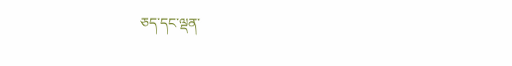ཅད་དང་ལྡན་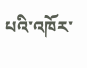པའི་འཁོར་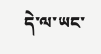དེ་ལ་ཡང་